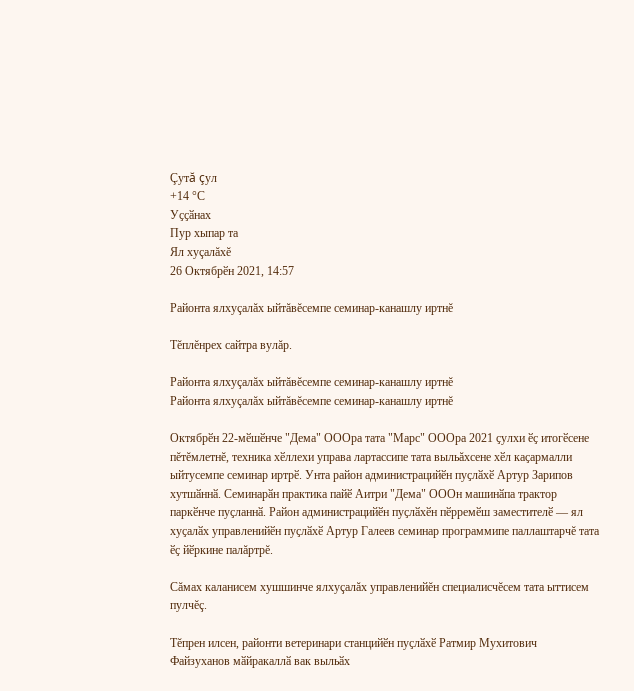Çутă çул
+14 °С
Уҫҫӑнах
Пур хыпар та
Ял хуçалăхĕ
26 Октябрӗн 2021, 14:57

Районта ялхуçалăх ыйтăвĕсемпе семинар-канашлу иртнĕ

Тĕплĕнрех сайтра вулăр.

Районта ялхуçалăх ыйтăвĕсемпе семинар-канашлу иртнĕ
Районта ялхуçалăх ыйтăвĕсемпе семинар-канашлу иртнĕ

Октябрӗн 22-мӗшӗнче "Дема" ОООра тата "Марс" ОООра 2021 ҫулхи ӗҫ итогӗсене пĕтĕмлетнĕ, техника хӗллехи управа лартассипе тата выльăхсене хӗл каҫармалли ыйтусемпе семинар иртрӗ. Унта район администрацийӗн пуҫлӑхӗ Артур Зарипов хутшӑннӑ. Семинарӑн практика пайӗ Аитри "Дема" ОООн машинӑпа трактор паркӗнче пуҫланнӑ. Район администрацийӗн пуҫлӑхӗн пӗрремӗш заместителӗ — ял хуҫалӑх управленийӗн пуҫлӑхӗ Артур Галеев семинар программипе паллаштарчĕ тата ӗҫ йӗркине палăртрĕ.

Сăмах каланисем хушшинче ялхуçалăх управленийĕн специалисчĕсем тата ыттисем пулчĕç.

Тĕпрен илсен, районти ветеринари станцийӗн пуҫлӑхӗ Ратмир Мухитович Файзуханов мӑйракаллӑ вак выльӑх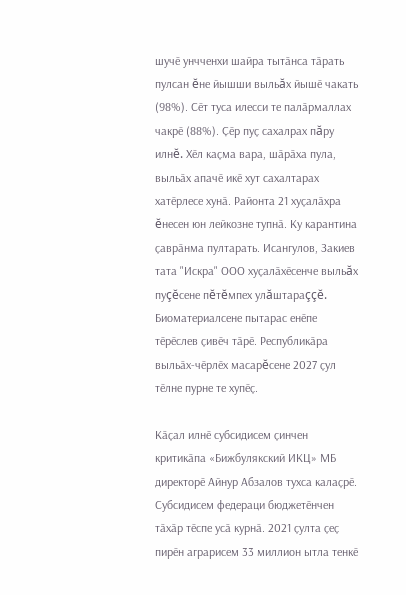шучӗ унчченхи шайра тытӑнса тӑрать пулсан ĕне йышши выльăх йышӗ чакать (98%). Сӗт туса илесси те палӑрмаллах чакрӗ (88%). Ҫӗр пуҫ сахалрах пăру илнĕ. Хӗл каҫма вара, шӑрӑха пула, выльӑх апачӗ икӗ хут сахалтарах хатӗрлесе хунӑ. Районта 21 хуҫалӑхра ĕнесен юн лейкозне тупнӑ. Ку карантина ҫаврӑнма пултарать. Исангулов, Закиев тата "Искра" ООО хуҫалӑхӗсенче выльăх пуçĕсене пĕтĕмпех улăштараççĕ. Биоматериалсене пытарас енӗпе тӗрӗслев ҫивӗч тӑрӗ. Республикӑра выльӑх-чӗрлӗх масарĕсене 2027 ҫул тӗлне пурне те хупӗҫ.

Кӑҫал илнӗ субсидисем ҫинчен критикӑпа «Бижбулякский ИКЦ» МБ директорӗ Айнур Абзалов тухса калаҫрӗ. Субсидисем федераци бюджетӗнчен тӑхӑр тӗспе усӑ курнӑ. 2021 ҫулта ҫеҫ пирӗн аграрисем 33 миллион ытла тенкӗ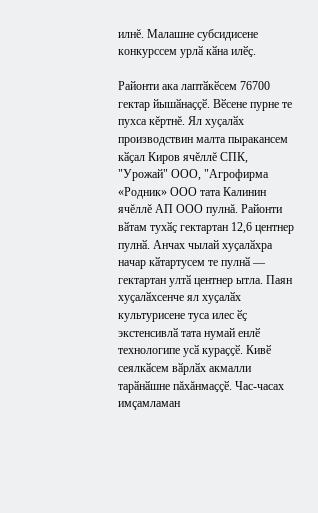илнĕ. Малашне субсидисене конкурссем урлӑ кӑна илӗҫ.

Районти ака лаптӑкӗсем 76700 гектар йышӑнаҫҫӗ. Вӗсене пурне те пухса кĕртнĕ. Ял хуҫалӑх производствин малта пыракансем кӑҫал Киров ячĕллĕ СПК, "Урожай" ООО, "Агрофирма «Родник» ООО тата Калинин ячĕллĕ АП ООО пулнă. Районти вӑтам тухӑҫ гектартан 12,6 центнер пулнӑ. Анчах чылай хуҫалӑхра начар кӑтартусем те пулнӑ — гектартан ултӑ центнер ытла. Паян хуҫалӑхсенче ял хуҫалӑх культурисене туса илес ӗҫ экстенсивлӑ тата нумай енлӗ технологипе усӑ кураҫҫӗ. Кивӗ сеялкӑсем вӑрлӑх акмалли тарӑнӑшне пăхăнмаҫҫӗ. Час-часах имçамламан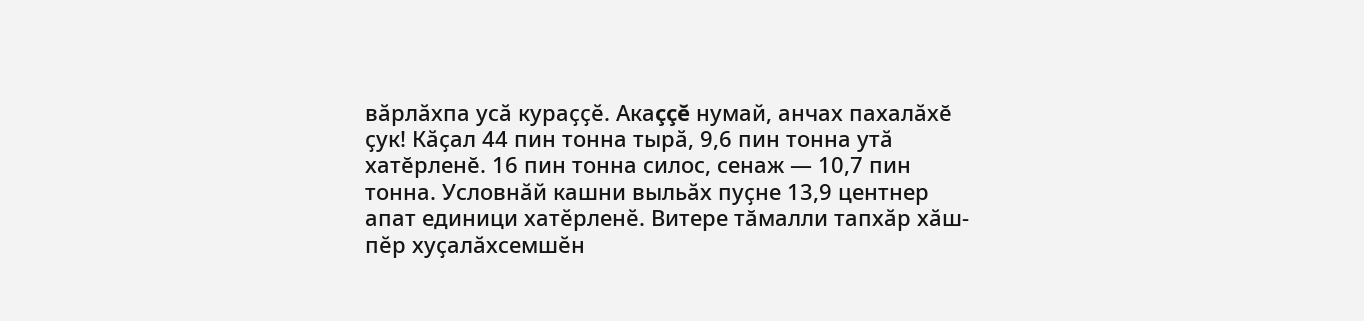вӑрлӑхпа усӑ кураҫҫӗ. Акаççĕ нумай, анчах пахалӑхĕ ҫук! Кӑҫал 44 пин тонна тырӑ, 9,6 пин тонна утӑ хатĕрленĕ. 16 пин тонна силос, сенаж — 10,7 пин тонна. Условнӑй кашни выльӑх пуҫне 13,9 центнер апат единици хатӗрленӗ. Витере тăмалли тапхӑр хӑш-пӗр хуҫалӑхсемшӗн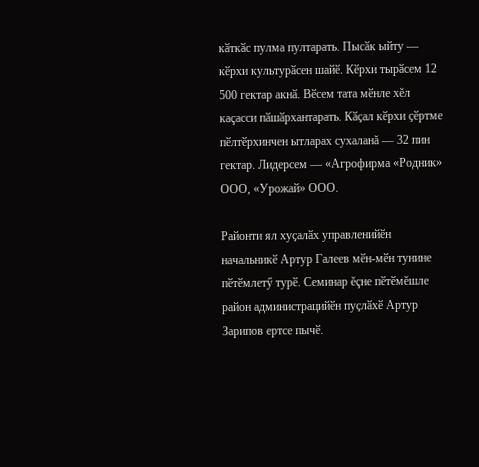кӑткӑс пулма пултарать. Пысӑк ыйту — кӗрхи культурӑсен шайӗ. Кӗрхи тырӑсем 12 500 гектар акнӑ. Вӗсем тата мӗнле хĕл каçасси пӑшӑрхантарать. Кӑҫал кӗрхи ҫӗртме пӗлтӗрхинчен ытларах сухаланă — 32 пин гектар. Лидерсем — «Агрофирма «Родник» ООО, «Урожай» ООО.

Районти ял хуҫалӑх управленийӗн начальникӗ Артур Галеев мӗн-мӗн тунине пӗтӗмлетӳ турӗ. Семинар ĕçне пӗтӗмĕшле район администрацийӗн пуҫлӑхӗ Артур Зарипов ертсе пычӗ.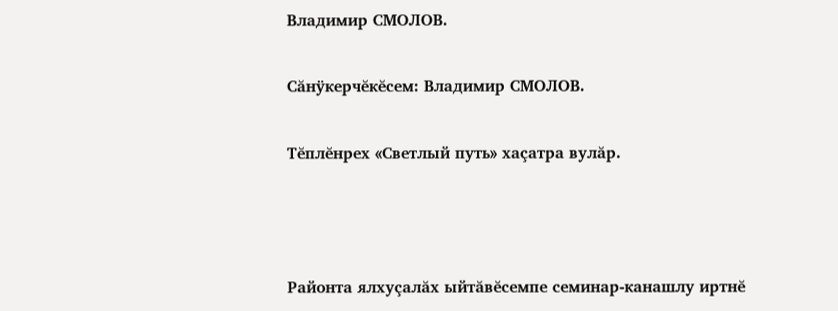Владимир СМОЛОВ.

Сăнÿкерчĕкĕсем: Владимир СМОЛОВ.

Тĕплĕнрех «Светлый путь» хаçатра вулăр.



Районта ялхуçалăх ыйтăвĕсемпе семинар-канашлу иртнĕ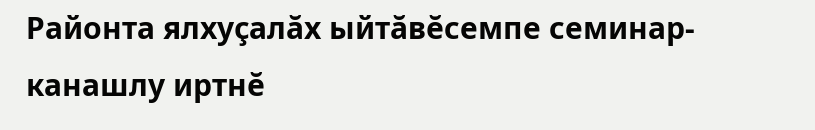Районта ялхуçалăх ыйтăвĕсемпе семинар-канашлу иртнĕ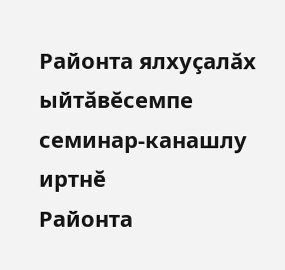Районта ялхуçалăх ыйтăвĕсемпе семинар-канашлу иртнĕ
Районта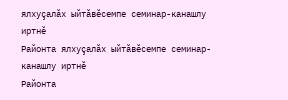ялхуçалăх ыйтăвĕсемпе семинар-канашлу иртнĕ
Районта ялхуçалăх ыйтăвĕсемпе семинар-канашлу иртнĕ
Районта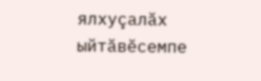ялхуçалăх ыйтăвĕсемпе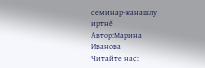семинар-канашлу иртнĕ
Автор:Марина Иванова
Читайте нас: